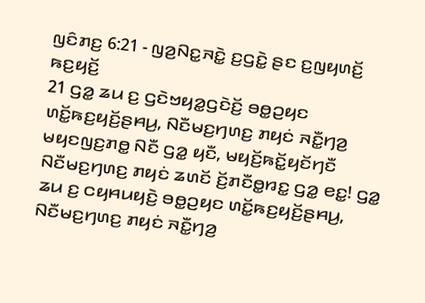ꤜꤢꤨꤊꤢ꤬ 6:21 - ꤜꤤ꤬ꤡꤢ꤭ꤏꤢꤧ꤭ ꤢ꤬ꤞꤢꤧ꤭ ꤔꤢ ꤢ꤬ꤜꤟꤛꤢꤩ꤬ ꤒꤢ꤬ꤟꤢꤩ꤬
21 ꤞꤤ꤭ ꤘꤣ ꤢ꤬ ꤞꤢꤧꤠꤟꤤ꤭ꤞꤢꤧꤢꤩ꤬ ꤋꤥ꤭ꤑꤟꤢ ꤛꤢꤩ꤭ꤒꤢ꤬ꤟꤢꤩ꤬ꤔꤌꤣ꤬, ꤡꤢꤪꤗꤢ꤬ꤚꤛꤢ꤬ ꤊꤟꤢꤦ ꤏꤢꤪ꤭ꤚꤤ꤬ ꤗꤟꤢꤜꤢ꤬ꤊꤥ꤭ ꤡꤢꤪ ꤞꤤ꤭ ꤟꤢꤪ, ꤗꤟꤢꤩ꤬ꤒꤢꤩ꤭ꤟꤢꤩꤚꤢꤪ ꤡꤢꤪꤗꤢ꤬ꤚꤛꤢ꤬ ꤊꤟꤢꤦ ꤘꤛꤢꤩ ꤢꤩ꤬ꤊꤢꤪꤥ꤭ꤙꤢ꤭ ꤞꤤ꤭ ꤕꤢ꤭! ꤞꤤ꤭ ꤘꤣ ꤢ꤬ ꤍꤟꤌꤣꤟꤢꤧ꤬ ꤋꤥ꤭ꤑꤟꤢ ꤛꤢꤩ꤭ꤒꤢ꤬ꤟꤢꤩ꤬ꤔꤌꤣ꤬, ꤡꤢꤪꤗꤢ꤬ꤚꤛꤢ꤬ ꤊꤟꤢꤦ ꤏꤢꤪ꤭ꤚꤤ꤬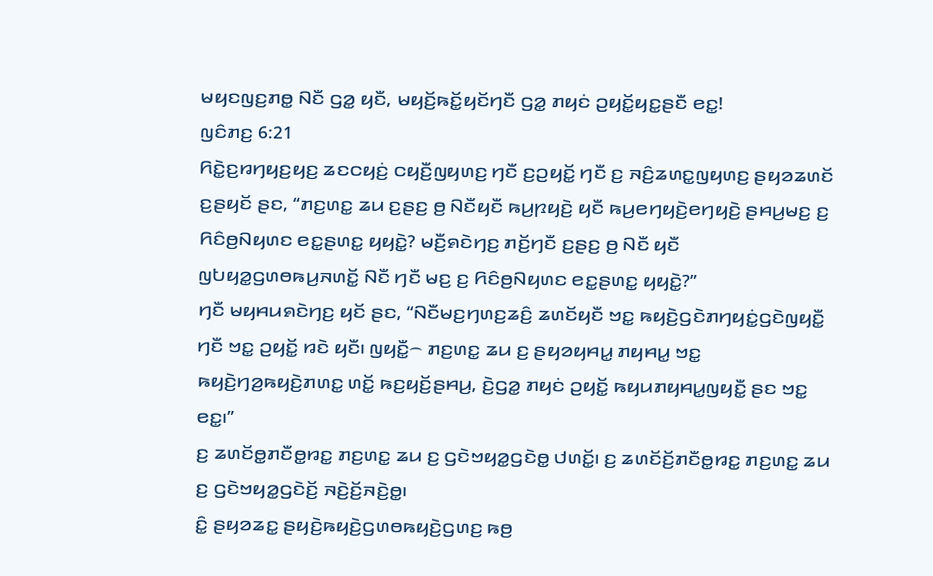ꤗꤟꤢꤜꤢ꤬ꤊꤥ꤭ ꤡꤢꤪ ꤞꤤ꤭ ꤟꤢꤪ, ꤗꤟꤢꤩ꤬ꤒꤢꤩ꤭ꤟꤢꤩꤚꤢꤪ ꤞꤤ꤭ ꤊꤟꤢꤦ ꤑꤟꤢꤩ꤭ꤟꤢ꤭ꤔꤢꤪ ꤕꤢ꤭!
ꤜꤢꤨꤊꤢ꤬ 6:21
ꤖꤢꤧ꤭ꤢ꤬ꤙꤚꤟꤢ꤬ꤟꤢ꤬ ꤘꤢꤍꤟꤢꤦ꤬ ꤍꤟꤢꤪ꤬ꤜꤟꤛꤢ꤬ ꤚꤢꤪ ꤢ꤬ꤑꤟꤢꤩ꤭ ꤚꤢꤪ ꤢ꤬ ꤏꤢꤨ꤬ꤘꤛꤢ꤭ꤜꤟꤛꤢ꤬ ꤔꤟꤤꤘꤛꤢꤩ ꤢ꤬ꤔꤟꤢꤩ ꤔꤢ, “ꤊꤢ꤬ꤛꤢ꤭ ꤘꤣ ꤢ꤬ꤔꤢ꤬ ꤥ꤬ ꤡꤢꤪꤟꤢꤪ ꤒꤣ꤬ꤐꤟꤢꤧ꤬ ꤟꤢꤪ ꤒꤣ꤬ꤕꤚꤟꤢꤧ꤬ꤕꤚꤟꤢꤧ꤬ ꤔꤌꤣ꤬ꤗꤢ꤬ ꤢ꤬ ꤖꤢꤨꤥ꤬ꤡꤟꤛꤢ ꤕꤢ꤭ꤔꤛꤢ꤭ ꤟꤟꤢꤧ꤭? ꤗꤢꤪ꤬ꤎꤢꤧꤚꤢ꤬ ꤊꤢꤩ꤬ꤚꤢꤪ ꤢ꤬ꤔꤢ꤬ ꤥ꤬ ꤡꤢꤪ ꤟꤢꤪ ꤜꤝꤟꤤ꤭ꤞꤛꤥꤒꤣ꤬ꤏꤛꤢꤩ꤭ ꤡꤢꤪ ꤚꤢꤪ ꤗꤢ꤬ ꤢ꤬ ꤖꤢꤨꤥ꤬ꤡꤟꤛꤢ ꤕꤢ꤭ꤔꤛꤢ꤭ ꤟꤟꤢꤧ꤭?”
ꤚꤢꤪ ꤗꤟꤌꤣꤎꤢꤧꤚꤢ꤬ ꤟꤢꤩ ꤔꤢ, “ꤡꤢꤪꤗꤢ꤬ꤚꤛꤢ꤬ꤘꤢꤨ꤬ ꤘꤛꤢꤩꤟꤢꤪ ꤠꤢ꤭ ꤒꤟꤢꤧ꤬ꤞꤢꤧꤊꤚꤟꤢꤦ꤭ꤞꤢꤧꤜꤟꤢꤪ꤭ ꤚꤢꤪ ꤠꤢ꤭ ꤑꤟꤢꤩ꤭ ꤙꤢꤧ ꤟꤢꤪ꤯ ꤜꤟꤢꤪ꤭꤮ ꤊꤢ꤬ꤛꤢ꤭ ꤘꤣ ꤢ꤬ ꤔꤟꤤꤟꤌꤣ꤭ ꤊꤟꤌꤣ꤭ ꤠꤢ꤭ ꤒꤟꤢꤧ꤬ꤚꤤ꤬ꤒꤟꤢꤧ꤬ꤊꤛꤢ꤭ ꤛꤢꤩ꤭ ꤒꤢ꤬ꤟꤢꤩ꤬ꤔꤌꤣ꤬, ꤢꤧ꤬ꤞꤤ꤭ ꤊꤟꤢꤦ ꤑꤟꤢꤩ꤭ ꤒꤟꤣꤊꤟꤌꤣ꤭ꤜꤟꤢꤪ꤭ ꤔꤢ ꤠꤢ꤭ ꤕꤢ꤭꤯”
ꤢ꤬ ꤘꤛꤢꤩꤥ꤭ꤊꤢꤪꤥ꤭ꤙꤢ꤭ ꤊꤢ꤬ꤛꤢ꤭ ꤘꤣ ꤢ꤬ ꤞꤢꤧꤠꤟꤤ꤭ꤞꤢꤧꤥ꤭ ꤓꤛꤢꤩ꤭꤯ ꤢ꤬ ꤘꤛꤢꤩꤢꤩ꤬ꤊꤢꤪꤥ꤭ꤙꤢ꤭ ꤊꤢ꤬ꤛꤢ꤭ ꤘꤣ ꤢ꤬ ꤞꤢꤧꤠꤟꤤ꤭ꤞꤢꤧꤢꤩ꤬ ꤏꤢꤧ꤬ꤢꤩ꤬ꤏꤢꤧ꤬ꤥ꤭꤯
ꤢꤨ꤭ ꤔꤟꤤꤘꤢ꤭ ꤔꤟꤢꤧ꤬ꤒꤟꤢꤧ꤬ꤞꤛꤥꤒꤟꤢꤧ꤬ꤞꤛꤢ꤬ ꤒꤥ꤬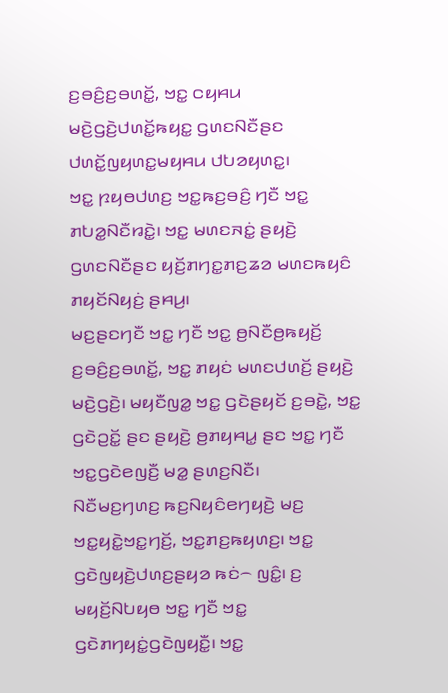ꤢ꤬ꤋꤢꤨ꤬ꤢ꤬ꤋꤛꤢꤩ꤭, ꤠꤢ꤭ ꤍꤟꤌꤣ ꤗꤢꤧ꤬ꤞꤢꤧ꤬ꤓꤛꤢꤩ꤭ꤒꤟꤢ꤭ ꤞꤛꤢꤡꤢꤪꤔꤢ ꤓꤛꤢꤩ꤭ꤜꤟꤛꤢ꤭ꤗꤟꤌꤣ ꤓꤝꤤꤟꤛꤢ꤭꤯
ꤠꤢ꤭ ꤐꤟꤥꤓꤛꤢ꤬ ꤠꤢ꤭ꤒꤢ꤬ꤋꤢꤨ꤬ ꤚꤢꤪ ꤠꤢ꤭ ꤊꤝꤤ꤭ꤡꤢꤪꤙꤢꤧ꤭꤯ ꤠꤢ꤭ ꤗꤛꤢꤏꤢꤦ꤭ ꤔꤟꤢꤧ꤬ ꤞꤛꤢꤡꤢꤪꤔꤢ ꤟꤢꤩ꤬ꤊꤚꤢ꤭ꤊꤢ꤬ꤘꤤ ꤗꤛꤢꤒꤟꤢꤨ ꤊꤟꤢꤩꤡꤟꤢꤦ꤬ ꤔꤌꤣ꤬꤯
ꤗꤢ꤬ꤔꤢꤚꤢꤪ ꤠꤢ꤭ ꤚꤢꤪ ꤠꤢ꤭ ꤥ꤬ꤡꤢꤪꤥ꤬ꤒꤟꤢꤩ꤬ ꤢ꤬ꤋꤢꤨ꤬ꤢ꤬ꤋꤛꤢꤩ꤭, ꤠꤢ꤭ ꤊꤟꤢꤦ ꤗꤛꤢꤓꤛꤢꤩ꤬ ꤔꤟꤢꤧ꤬ ꤗꤢꤧ꤬ꤞꤢꤧ꤬꤯ ꤗꤟꤢꤪꤜꤤ꤭ ꤠꤢ꤭ ꤞꤢꤧꤔꤟꤢꤩ ꤢ꤬ꤋꤢꤧ꤭, ꤠꤢ꤭ ꤞꤢꤧꤑꤢꤩ꤭ ꤔꤢ ꤔꤟꤢꤧ꤬ ꤥ꤬ꤊꤟꤌꤣ꤭ ꤔꤢ ꤠꤢ꤭ ꤚꤢꤪ ꤠꤢ꤭ꤞꤢꤧꤕꤜꤢꤪ꤬ ꤗꤤ꤭ ꤔꤛꤢ꤬ꤡꤢꤪ꤯
ꤡꤢꤪꤗꤢ꤬ꤚꤛꤢ꤬ ꤒꤢ꤬ꤡꤟꤢꤨꤕꤚꤟꤢꤧ꤬ ꤗꤢ꤬ ꤠꤢ꤭ꤟꤢꤧ꤭ꤠꤢ꤭ꤚꤢꤩ꤬, ꤠꤢ꤭ꤊꤢ꤬ꤒꤟꤛꤢ꤬꤯ ꤠꤢ꤭ ꤞꤢꤧꤜꤟꤢꤧ꤬ꤓꤛꤢ꤬ꤔꤟꤤ ꤒꤢꤦ꤮ ꤜꤢꤨ꤭꤯ ꤢ꤬ ꤗꤟꤢꤩ꤬ꤡꤝꤟꤥ ꤠꤢ꤭ ꤚꤢꤪ ꤠꤢ꤭ ꤞꤢꤧꤊꤚꤟꤢꤦ꤭ꤞꤢꤧꤜꤟꤢꤪ꤭꤯ ꤠꤢ꤭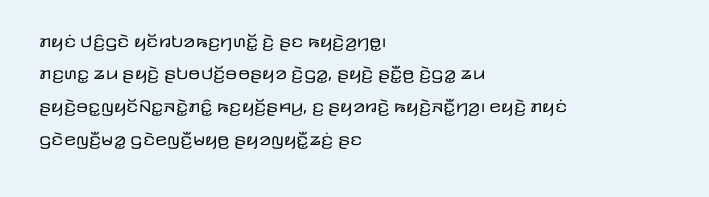ꤊꤟꤢꤦ ꤓꤢꤨ꤬ꤞꤢꤧ ꤟꤢꤩꤙꤝꤤꤒꤢ꤬ꤚꤛꤢꤩ꤭ ꤢꤧ꤬ ꤔꤢ ꤒꤟꤢꤧ꤬ꤤ꤬ꤚꤥ꤭꤯
ꤊꤢ꤬ꤛꤢ꤭ ꤘꤣ ꤔꤟꤢꤧ꤬ ꤔꤝꤥꤓꤢꤩ꤬ꤋꤥꤔꤟꤤ ꤢꤧ꤬ꤞꤤ꤭, ꤔꤟꤢꤧ꤬ ꤔꤢꤪ꤭ꤥ꤬ ꤢꤧ꤬ꤞꤤ꤭ ꤘꤣ ꤔꤟꤢꤧ꤬ꤋꤢ꤭ꤜꤟꤢꤩꤡꤢ꤭ꤏꤢꤧ꤭ꤊꤢꤨ꤭ ꤒꤢ꤬ꤟꤢꤩ꤬ꤔꤌꤣ꤬, ꤢ꤬ ꤔꤟꤤꤙꤢꤧ꤬ ꤒꤟꤢꤧ꤬ꤏꤢꤪ꤭ꤚꤤ꤬꤯ ꤕꤟꤢꤧ꤬ ꤊꤟꤢꤦ ꤞꤢꤧꤕꤜꤢꤪ꤬ꤗꤤ꤭ ꤞꤢꤧꤕꤜꤢꤪ꤬ꤗꤟꤥ꤬ ꤔꤟꤤꤜꤟꤢꤪ꤭ꤘꤢꤦ꤬ ꤔꤢ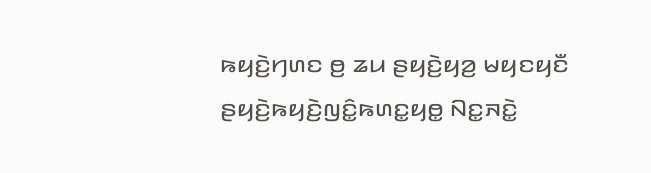ꤒꤟꤢꤧ꤬ꤚꤛꤢ ꤥ꤬ ꤘꤣ ꤔꤟꤢꤧ꤬ꤟꤤ꤬ ꤗꤟꤢꤟꤢꤪ ꤔꤟꤢꤧ꤬ꤒꤟꤢꤧ꤬ꤜꤢꤨ꤭ꤒꤛꤢ꤭ꤟꤥ꤭ ꤡꤢ꤭ꤏꤢꤧ꤭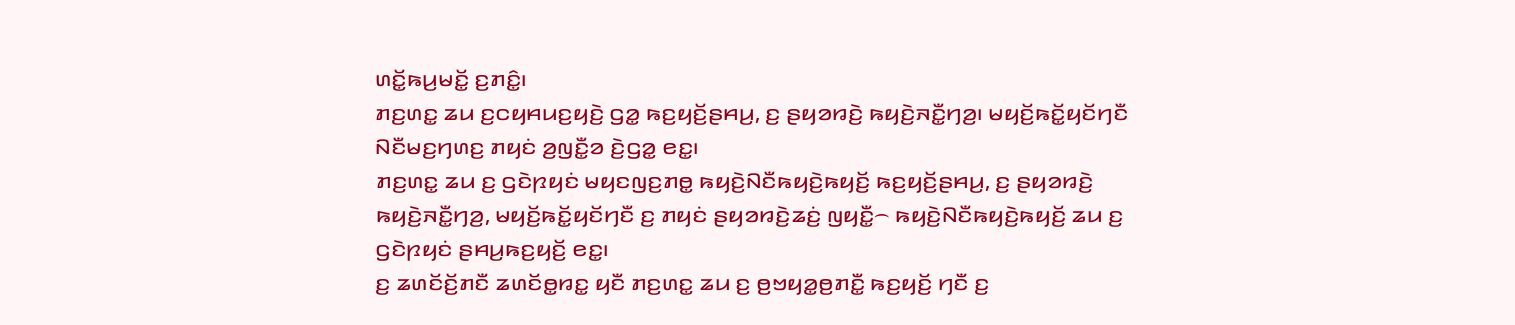ꤛꤢꤩ꤭ꤒꤣ꤬ꤗꤢꤩ꤭ ꤢ꤬ꤊꤢꤨ꤭꤯
ꤊꤢ꤬ꤛꤢ꤭ ꤘꤣ ꤢ꤬ꤍꤟꤌꤣꤢ꤬ꤟꤢꤧ꤬ ꤞꤤ꤭ ꤒꤢ꤬ꤟꤢꤩ꤬ꤔꤌꤣ꤬, ꤢ꤬ ꤔꤟꤤꤙꤢꤧ꤬ ꤒꤟꤢꤧ꤬ꤏꤢꤪ꤭ꤚꤤ꤬꤯ ꤗꤟꤢꤩ꤬ꤒꤢꤩ꤭ꤟꤢꤩꤚꤢꤪ ꤡꤢꤪꤗꤢ꤬ꤚꤛꤢ꤬ ꤊꤟꤢꤦ ꤤ꤬ꤜꤢꤪ꤭ꤤ ꤢꤧ꤬ꤞꤤ꤭ ꤕꤢ꤭꤯
ꤊꤢ꤬ꤛꤢ꤭ ꤘꤣ ꤢ꤬ ꤞꤢꤧꤐꤟꤢꤦ ꤗꤟꤢꤜꤢ꤬ꤊꤥ꤭ ꤒꤟꤢꤧ꤬ꤡꤢꤪꤒꤟꤢꤧ꤬ꤒꤟꤢꤩ꤬ ꤒꤢ꤬ꤟꤢꤩ꤬ꤔꤌꤣ꤬, ꤢ꤬ ꤔꤟꤤꤙꤢꤧ꤬ ꤒꤟꤢꤧ꤬ꤏꤢꤪ꤭ꤚꤤ꤬, ꤗꤟꤢꤩ꤬ꤒꤢꤩ꤭ꤟꤢꤩꤚꤢꤪ ꤢ꤬ ꤊꤟꤢꤦ ꤔꤟꤤꤙꤢꤧ꤬ꤘꤢꤦ꤬ ꤜꤟꤢꤪ꤭꤮ ꤒꤟꤢꤧ꤬ꤡꤢꤪꤒꤟꤢꤧ꤬ꤒꤟꤢꤩ꤬ ꤘꤣ ꤢ꤬ ꤞꤢꤧꤐꤟꤢꤦ ꤔꤌꤣ꤬ꤒꤢ꤬ꤟꤢꤩ꤬ ꤕꤢ꤭꤯
ꤢ꤬ ꤘꤛꤢꤩꤢꤩ꤬ꤊꤢꤪ ꤘꤛꤢꤩꤥ꤭ꤙꤢ꤭ ꤟꤢꤪ ꤊꤢ꤬ꤛꤢ꤭ ꤘꤣ ꤢ꤬ ꤥ꤬ꤠꤟꤤ꤭ꤥ꤬ꤊꤢꤪ꤭ ꤒꤢ꤬ꤟꤢꤩ꤬ ꤚꤢꤪ ꤢ꤬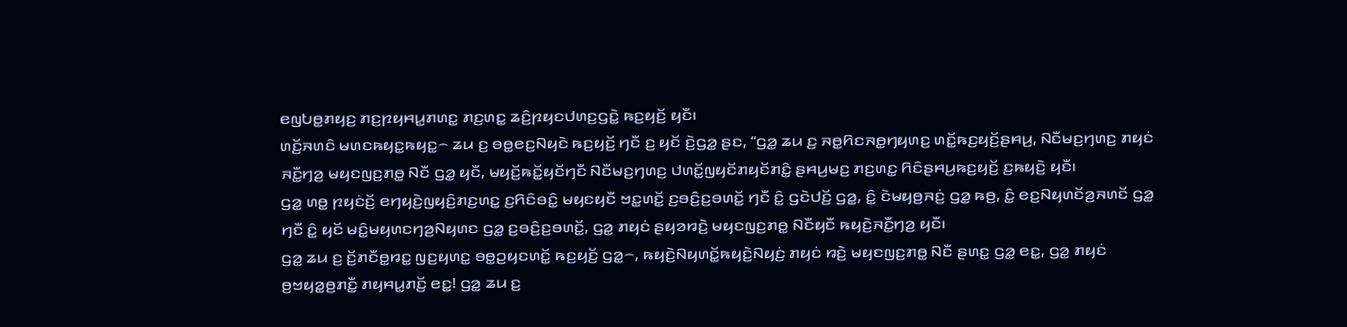ꤕꤜꤝꤥ꤭ꤊꤟꤢ꤬ ꤊꤢ꤬ꤐꤟꤌꤣ꤭ꤊꤛꤢ꤭ ꤊꤢ꤬ꤛꤢ꤭ ꤘꤢꤨ꤬ꤐꤟꤢꤓꤛꤢ꤬ꤞꤢꤧ꤭ ꤒꤢ꤬ꤟꤢꤩ꤬ ꤟꤢꤪ꤯
ꤛꤢꤩ꤬ꤏꤛꤢꤨ ꤗꤛꤢꤒꤟꤢ꤭ꤒꤟꤢ꤭꤮ ꤘꤣ ꤢ꤬ ꤋꤥ꤭ꤕꤢ꤬ꤡꤟꤢꤧ ꤒꤢ꤬ꤟꤢꤩ꤬ ꤚꤢꤪ ꤢ꤬ ꤟꤢꤩ ꤢꤧ꤬ꤞꤤ꤭ ꤔꤢ, “ꤞꤤ꤭ ꤘꤣ ꤢ꤬ ꤏꤥ꤭ꤖꤢꤏꤥ꤭ꤚꤟꤛꤢ꤬ ꤛꤢꤩ꤭ꤒꤢ꤬ꤟꤢꤩ꤬ꤔꤌꤣ꤬, ꤡꤢꤪꤗꤢ꤬ꤚꤛꤢ꤬ ꤊꤟꤢꤦ ꤏꤢꤪ꤭ꤚꤤ꤬ ꤗꤟꤢꤜꤢ꤬ꤊꤥ꤭ ꤡꤢꤪ ꤞꤤ꤭ ꤟꤢꤪ, ꤗꤟꤢꤩ꤬ꤒꤢꤩ꤭ꤟꤢꤩꤚꤢꤪ ꤡꤢꤪꤗꤢ꤬ꤚꤛꤢ꤬ ꤓꤛꤢꤩ꤭ꤜꤟꤢꤩꤊꤟꤢꤩꤊꤢꤨ꤭ ꤔꤌꤣ꤬ꤗꤢ꤬ ꤊꤢ꤬ꤛꤢ꤭ ꤖꤢꤨꤔꤌꤣ꤬ꤒꤢ꤬ꤟꤢꤩ꤬ ꤢ꤬ꤒꤟꤢꤧ꤬ ꤟꤢꤪ꤯
ꤞꤤ꤭ ꤛꤥ꤭ ꤐꤟꤢꤦꤢꤩ꤬ ꤕꤚꤟꤢꤧ꤬ꤜꤟꤢꤨ꤬ꤊꤢ꤬ꤛꤢ꤭ ꤢ꤬ꤖꤢꤨꤋꤢꤨ꤭ ꤗꤟꤢꤟꤢꤪ ꤠꤢ꤭ꤛꤢꤩ꤭ ꤢ꤬ꤋꤢꤨ꤬ꤢ꤬ꤋꤛꤢꤩ꤭ ꤚꤢꤪ ꤢꤨ꤭ ꤞꤢꤧꤓꤢꤩ꤬ ꤞꤤ꤭, ꤢꤨ꤭ ꤢꤧꤗꤟꤥ꤬ꤏꤢꤦ꤬ ꤞꤤ꤭ ꤒꤥ꤬, ꤢꤨ꤭ ꤕꤢ꤬ꤡꤟꤛꤢꤩꤤ꤬ꤏꤛꤢꤩ ꤞꤤ꤭ ꤚꤢꤪ ꤢꤨ꤭ ꤟꤢꤩ ꤗꤢꤨ꤭ꤗꤟꤛꤢꤚꤤ꤬ꤡꤟꤛꤢ ꤞꤤ꤭ ꤢ꤬ꤋꤢꤨ꤬ꤢ꤬ꤋꤛꤢꤩ꤭, ꤞꤤ꤭ ꤊꤟꤢꤦ ꤔꤟꤤꤙꤢꤧ꤬ ꤗꤟꤢꤜꤢ꤬ꤊꤥ꤭ ꤡꤢꤪꤟꤢꤪ ꤒꤟꤢꤧ꤬ꤏꤢꤪ꤭ꤚꤤ꤬ ꤟꤢꤪ꤯
ꤞꤤ꤭ ꤘꤣ ꤢ꤬ ꤢꤩ꤬ꤊꤢꤪꤥ꤭ꤙꤢ꤭ ꤜꤢ꤬ꤟꤛꤢ꤭ ꤋꤥ꤭ꤑꤟꤢꤛꤢꤩ꤭ ꤒꤢ꤬ꤟꤢꤩ꤬ ꤞꤤ꤭꤮, ꤒꤟꤢꤧ꤬ꤡꤟꤛꤢꤩ꤭ꤒꤟꤢꤧ꤬ꤡꤟꤢꤦ꤬ ꤊꤟꤢꤦ ꤙꤢꤧ꤬ ꤗꤟꤢꤜꤢ꤬ꤊꤥ꤭ ꤡꤢꤪ ꤔꤛꤢ꤭ ꤞꤤ꤭ ꤕꤢ꤭, ꤞꤤ꤭ ꤊꤟꤢꤦ ꤥ꤬ꤠꤟꤤ꤭ꤥ꤬ꤊꤢꤪ꤭ ꤊꤟꤌꤣ꤭ꤊꤢꤩ꤬ ꤕꤢ꤭! ꤞꤤ꤭ ꤘꤣ ꤢ꤬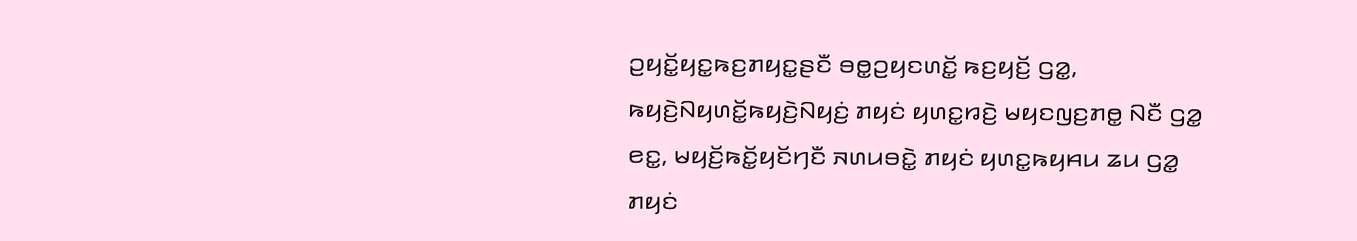ꤑꤟꤢꤩ꤭ꤟꤢ꤭ꤒꤢ꤬ꤊꤟꤢ꤭ꤔꤢꤪ ꤋꤥ꤭ꤑꤟꤢꤛꤢꤩ꤭ ꤒꤢ꤬ꤟꤢꤩ꤬ ꤞꤤ꤭, ꤒꤟꤢꤧ꤬ꤡꤟꤛꤢꤩ꤭ꤒꤟꤢꤧ꤬ꤡꤟꤢꤦ꤬ ꤊꤟꤢꤦ ꤟꤛꤢ꤭ꤙꤢꤧ꤬ ꤗꤟꤢꤜꤢ꤬ꤊꤥ꤭ ꤡꤢꤪ ꤞꤤ꤭ ꤕꤢ꤭, ꤗꤟꤢꤩ꤬ꤒꤢꤩ꤭ꤟꤢꤩꤚꤢꤪ ꤏꤛꤣꤋꤢꤧ꤭ ꤊꤟꤢꤦ ꤟꤛꤢ꤭ꤒꤟꤌꤣ ꤘꤣ ꤞꤤ꤭ ꤊꤟꤢꤦ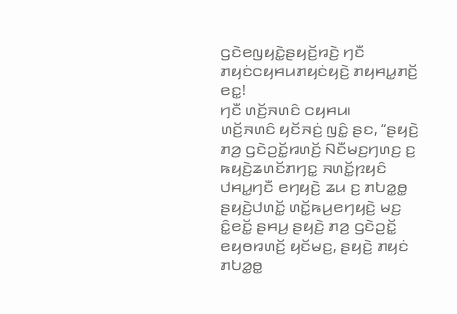ꤞꤢꤧꤕꤜꤟꤢꤧ꤭ꤔꤟꤢꤩ꤬ꤙꤢꤧ꤬ ꤚꤢꤪ ꤊꤟꤢꤦꤍꤟꤌꤣꤊꤟꤢꤦꤟꤢꤧ꤬ ꤊꤟꤌꤣ꤭ꤊꤢꤩ꤬ ꤕꤢ꤭!
ꤚꤢꤪ ꤛꤢꤩ꤬ꤏꤛꤢꤨ ꤍꤟꤌꤣ꤯
ꤛꤢꤩ꤬ꤏꤛꤢꤨ ꤟꤢꤩꤏꤢꤦ꤬ ꤜꤢꤨ꤭ ꤔꤢ, “ꤔꤟꤢꤧ꤬ ꤊꤤ꤬ ꤞꤢꤧꤑꤢꤩ꤭ꤙꤛꤢꤩ꤬ ꤡꤢꤪꤗꤢ꤬ꤚꤛꤢ꤬ ꤢ꤬ ꤒꤟꤢꤧ꤬ꤘꤛꤢꤩꤊꤚꤢ꤭ ꤏꤛꤢꤩ꤭ꤐꤟꤢꤨ ꤓꤌꤣ꤭ꤚꤢꤪ ꤕꤚꤟꤢꤧ꤬ ꤘꤣ ꤢ꤬ ꤊꤝꤤ꤭ꤥ꤭ ꤔꤟꤢꤧ꤬ꤓꤛꤢꤩ꤭ ꤛꤢꤩ꤭ꤒꤣ꤬ꤕꤚꤟꤢꤧ꤬ ꤗꤢ꤬ ꤢꤨ꤭ꤕꤢꤩ꤭ ꤔꤌꤣ꤬ ꤔꤟꤢꤧ꤬ ꤊꤤ꤬ ꤞꤢꤧꤑꤢꤩ꤭ ꤕꤟꤥꤙꤛꤢꤩ꤬ ꤟꤢꤩꤗꤢ꤬, ꤔꤟꤢꤧ꤬ ꤊꤟꤢꤦ ꤊꤝꤤ꤭ꤥ꤭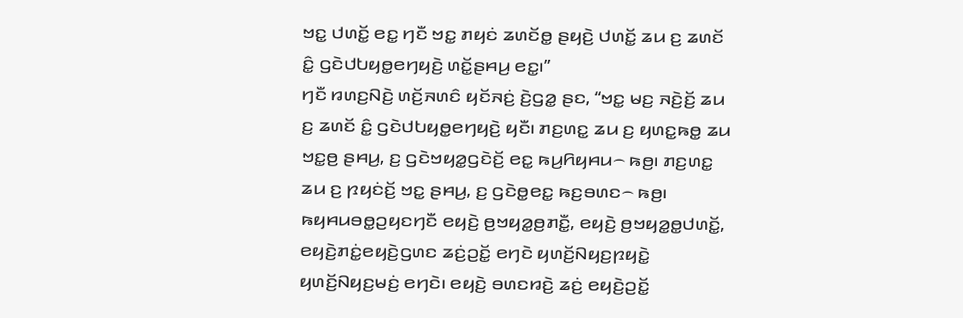ꤠꤢ꤭ ꤓꤛꤢꤩ꤭ ꤕꤢ꤭ ꤚꤢꤪ ꤠꤢ꤭ ꤊꤟꤢꤦ ꤘꤛꤢꤩꤥ꤭ ꤔꤟꤢꤧ꤬ ꤓꤛꤢꤩ꤭ ꤘꤣ ꤢ꤬ ꤘꤛꤢꤩ ꤢꤨ꤭ ꤞꤢꤧꤓꤝꤟꤥ꤭ꤕꤚꤟꤢꤧ꤬ ꤛꤢꤩ꤭ꤔꤌꤣ꤬ ꤕꤢ꤭꤯”
ꤚꤢꤪ ꤙꤛꤢ꤬ꤡꤢꤧ꤬ ꤛꤢꤩ꤬ꤏꤛꤢꤨ ꤟꤢꤩꤏꤢꤦ꤬ ꤢꤧ꤬ꤞꤤ꤭ ꤔꤢ, “ꤠꤢ꤭ ꤗꤢ꤬ ꤏꤢꤧ꤬ꤢꤩ꤬ ꤘꤣ ꤢ꤬ ꤘꤛꤢꤩ ꤢꤨ꤭ ꤞꤢꤧꤓꤝꤟꤥ꤭ꤕꤚꤟꤢꤧ꤬ ꤟꤢꤪ꤯ ꤊꤢ꤬ꤛꤢ꤭ ꤘꤣ ꤢ꤬ ꤟꤛꤢ꤭ꤒꤥ꤭ ꤘꤣ ꤠꤢ꤭ꤥ꤬ ꤔꤌꤣ꤬, ꤢ꤬ ꤞꤢꤧꤠꤟꤤ꤭ꤞꤢꤧꤢꤩ꤬ ꤕꤢ꤭ ꤒꤣ꤬ꤖꤟꤌꤣ꤮ ꤒꤥ꤬꤯ ꤊꤢ꤬ꤛꤢ꤭ ꤘꤣ ꤢ꤬ ꤐꤟꤢꤦꤢꤩ꤬ ꤠꤢ꤭ ꤔꤌꤣ꤬, ꤢ꤬ ꤞꤢꤧꤥ꤭ꤕꤢ꤭ ꤒꤢ꤬ꤋꤛꤢ꤮ ꤒꤥ꤬꤯
ꤒꤟꤌꤣꤋꤥ꤭ꤑꤟꤢꤚꤢꤪ ꤕꤟꤢꤧ꤬ ꤥ꤬ꤠꤟꤤ꤭ꤥ꤬ꤊꤢꤪ꤭, ꤕꤟꤢꤧ꤬ ꤥ꤬ꤠꤟꤤ꤭ꤥ꤭ꤓꤛꤢꤩ꤭, ꤕꤟꤢꤧ꤬ꤊꤢꤦ꤭ꤕꤟꤢꤧ꤬ꤞꤛꤢ ꤘꤢꤦ꤬ꤑꤢꤩ꤭ ꤕꤚꤢꤧ ꤟꤛꤢꤩ꤬ꤡꤟꤢ꤬ꤐꤟꤢꤧ꤭ ꤟꤛꤢꤩ꤬ꤡꤟꤢ꤬ꤗꤢꤦ꤬ ꤕꤚꤢꤧ꤯ ꤕꤟꤢꤧ꤬ ꤋꤛꤢꤙꤢꤧ꤬ ꤘꤢꤦ꤬ ꤕꤟꤢꤧ꤬ꤑꤢꤩ꤭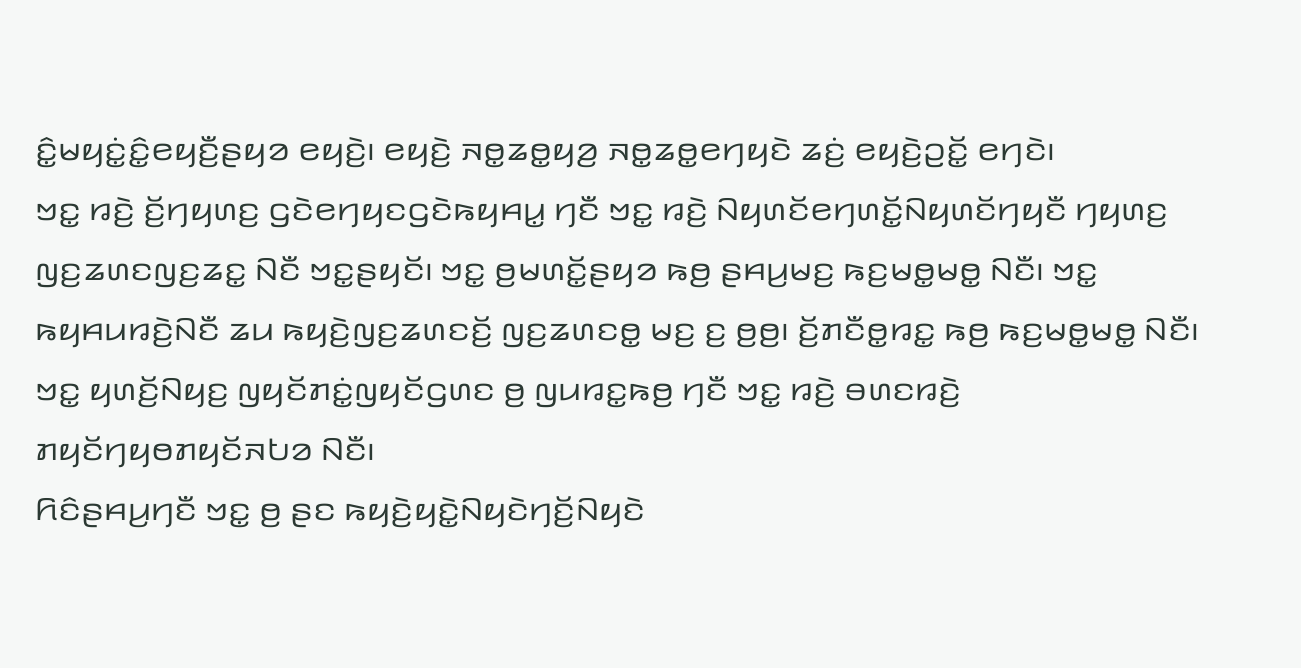ꤢꤨ꤭ꤗꤟꤢꤦ꤭ꤢꤨ꤭ꤕꤟꤢꤪ꤬ꤔꤟꤤ ꤕꤟꤢꤧ꤬꤯ ꤕꤟꤢꤧ꤬ ꤏꤥ꤭ꤘꤥ꤭ꤟꤤ꤬ ꤏꤥ꤭ꤘꤥ꤭ꤕꤚꤟꤢꤧ ꤘꤢꤦ꤬ ꤕꤟꤢꤧ꤬ꤑꤢꤩ꤭ ꤕꤚꤢꤧ꤯
ꤠꤢ꤭ ꤙꤢꤧ꤬ ꤢꤩ꤬ꤚꤟꤛꤢ꤬ ꤞꤢꤧꤕꤚꤟꤢꤞꤢꤧꤒꤟꤌꤣ꤭ ꤚꤢꤪ ꤠꤢ꤭ ꤙꤢꤧ꤬ ꤡꤟꤛꤢꤩꤕꤚꤛꤢꤩ꤭ꤡꤟꤛꤢꤩꤚꤟꤢꤪ ꤚꤟꤛꤢ꤬ ꤜꤢ꤬ꤘꤛꤢꤜꤢ꤬ꤘꤢ꤭ ꤡꤢꤪ ꤠꤢ꤭ꤔꤟꤢꤩ꤯ ꤠꤢ꤭ ꤥ꤬ꤗꤛꤢꤩ꤭ꤔꤟꤤ ꤒꤥ꤬ ꤔꤌꤣ꤬ꤗꤢ꤬ ꤒꤢ꤬ꤗꤥ꤭ꤗꤥ꤭ ꤡꤢꤪ꤯ ꤠꤢ꤭ ꤒꤟꤌꤣꤙꤢꤧ꤬ꤡꤢꤪ ꤘꤣ ꤒꤟꤢꤧ꤬ꤜꤢ꤬ꤘꤛꤢꤢꤩ꤬ ꤜꤢ꤬ꤘꤛꤢꤥ꤭ ꤗꤢ꤬ ꤢ꤬ ꤥ꤬ꤥ꤬꤯ ꤢꤩ꤬ꤊꤢꤪꤥ꤭ꤙꤢ꤭ ꤒꤥ꤬ ꤒꤢ꤬ꤗꤥ꤭ꤗꤥ꤭ ꤡꤢꤪ꤯ ꤠꤢ꤭ ꤟꤛꤢꤩ꤬ꤡꤟꤢ꤬ ꤜꤟꤢꤩꤊꤢꤦ꤭ꤜꤟꤢꤩꤞꤛꤢ ꤥ꤬ ꤜꤣꤙꤢ꤭ꤒꤥ꤬ ꤚꤢꤪ ꤠꤢ꤭ ꤙꤢꤧ꤬ ꤋꤛꤢꤙꤢꤧ꤬ ꤊꤟꤢꤩꤚꤟꤥꤊꤟꤢꤩꤏꤝꤤ ꤡꤢꤪ꤯
ꤖꤢꤨꤔꤌꤣ꤬ꤚꤢꤪ ꤠꤢ꤭ ꤥ꤬ ꤔꤢ ꤒꤟꤢꤧ꤬ꤟꤢꤧ꤭ꤡꤟꤢꤧꤚꤢꤩ꤬ꤡꤟꤢꤧ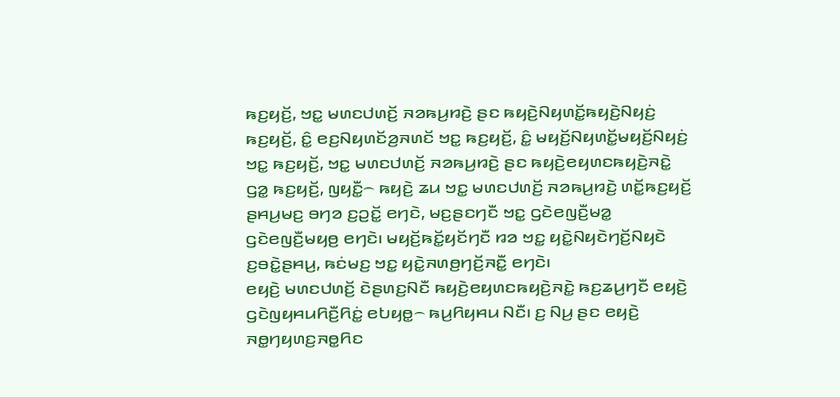ꤒꤢ꤬ꤟꤢꤩ꤬, ꤠꤢ꤭ ꤗꤛꤢꤓꤛꤢꤩ꤬ ꤏꤤꤒꤣ꤬ꤙꤢꤧ꤬ ꤔꤢ ꤒꤟꤢꤧ꤬ꤡꤟꤛꤢꤩ꤭ꤒꤟꤢꤧ꤬ꤡꤟꤢꤦ꤬ ꤒꤢ꤬ꤟꤢꤩ꤬, ꤢꤨ꤭ ꤕꤢ꤬ꤡꤟꤛꤢꤩꤤ꤬ꤏꤛꤢꤩ ꤠꤢ꤭ ꤒꤢ꤬ꤟꤢꤩ꤬, ꤢꤨ꤭ ꤗꤟꤢꤩ꤬ꤡꤟꤛꤢꤩ꤭ꤗꤟꤢꤩ꤬ꤡꤟꤢꤦ꤬ ꤠꤢ꤭ ꤒꤢ꤬ꤟꤢꤩ꤬, ꤠꤢ꤭ ꤗꤛꤢꤓꤛꤢꤩ꤬ ꤏꤤꤒꤣ꤬ꤙꤢꤧ꤬ ꤔꤢ ꤒꤟꤢꤧ꤬ꤕꤟꤛꤢꤒꤟꤢꤧ꤬ꤏꤢꤧ꤭ ꤞꤤ꤭ ꤒꤢ꤬ꤟꤢꤩ꤬, ꤜꤟꤢꤪ꤭꤮ ꤒꤟꤢꤧ꤬ ꤘꤣ ꤠꤢ꤭ ꤗꤛꤢꤓꤛꤢꤩ꤬ ꤏꤤꤒꤣ꤬ꤙꤢꤧ꤬ ꤛꤢꤩ꤭ꤒꤢ꤬ꤟꤢꤩ꤬ ꤔꤌꤣ꤬ꤗꤢ꤬ ꤋꤚꤤ ꤢ꤬ꤑꤢꤩ꤭ ꤕꤚꤢꤧ, ꤗꤢ꤬ꤔꤢꤚꤢꤪ ꤠꤢ꤭ ꤞꤢꤧꤕꤜꤢꤪ꤬ꤗꤤ꤭ ꤞꤢꤧꤕꤜꤢꤪ꤬ꤗꤟꤥ꤬ ꤕꤚꤢꤧ꤯ ꤗꤟꤢꤩ꤬ꤒꤢꤩ꤭ꤟꤢꤩꤚꤢꤪ ꤙꤤ ꤠꤢ꤭ ꤟꤢꤧ꤭ꤡꤟꤢꤧꤚꤢꤩ꤬ꤡꤟꤢꤧ ꤢ꤬ꤋꤢꤧ꤭ꤔꤌꤣ꤬, ꤒꤢꤦꤗꤢ꤬ ꤠꤢ꤭ ꤟꤢꤧ꤭ꤏꤛꤥ꤬ꤚꤢꤩ꤬ꤏꤢꤪ꤭ ꤕꤚꤢꤧ꤯
ꤕꤟꤢꤧ꤬ ꤗꤛꤢꤓꤛꤢꤩ꤬ ꤢꤧꤔꤛꤢ꤬ꤡꤢꤪ ꤒꤟꤢꤧ꤬ꤕꤟꤛꤢꤒꤟꤢꤧ꤬ꤏꤢꤧ꤭ ꤒꤢ꤬ꤘꤣ꤬ꤚꤢꤪ ꤕꤟꤢꤧ꤬ ꤞꤢꤧꤜꤟꤌꤣꤖꤢꤪ꤬ꤖꤢꤦ꤭ ꤕꤝꤟꤥ꤭꤮ ꤒꤣ꤬ꤖꤟꤌꤣ ꤡꤢꤪ꤯ ꤢ꤬ ꤡꤣ꤬ ꤔꤢ ꤕꤟꤢꤧ꤬ ꤏꤥ꤭ꤚꤟꤛꤢ꤬ꤏꤥ꤭ꤖꤢ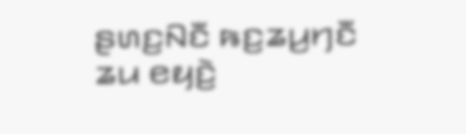ꤔꤛꤢ꤬ꤡꤢꤪ ꤒꤢ꤬ꤘꤣ꤬ꤚꤢꤪ ꤘꤣ ꤕꤟꤢꤧ꤬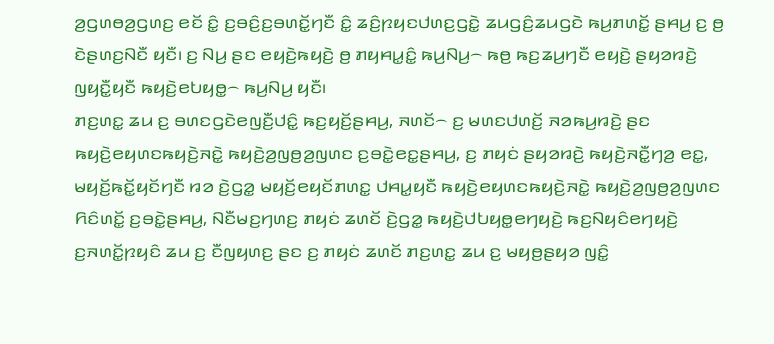ꤤ꤬ꤞꤛꤥꤤ꤬ꤞꤛꤢ꤬ ꤕꤢꤩ ꤢꤨ꤭ ꤢ꤬ꤋꤢꤨ꤬ꤢ꤬ꤋꤛꤢꤩ꤭ꤚꤢꤪ ꤢꤨ꤭ ꤘꤢꤨ꤬ꤐꤟꤢꤓꤛꤢ꤬ꤞꤢꤧ꤭ ꤘꤣꤞꤢꤨ꤬ꤘꤣꤞꤢꤧ ꤒꤣ꤬ꤊꤛꤢꤩ꤭ ꤔꤌꤣ꤬ ꤢ꤬ ꤥ꤬ ꤢꤧꤔꤛꤢ꤬ꤡꤢꤪ ꤟꤢꤪ꤯ ꤢ꤬ ꤡꤣ꤬ ꤔꤢ ꤕꤟꤢꤧ꤬ꤒꤟꤢꤧ꤬ ꤥ꤬ ꤊꤟꤌꤣ꤭ꤢꤨ꤭ ꤒꤣ꤬ꤡꤣ꤬꤮ ꤒꤥ꤬ ꤒꤢ꤬ꤘꤣ꤬ꤚꤢꤪ ꤕꤟꤢꤧ꤬ ꤔꤟꤤꤙꤢꤧ꤬ ꤜꤟꤢꤪ꤭ꤟꤢꤪ ꤒꤟꤢꤧ꤬ꤕꤝꤟꤥ꤭꤮ ꤒꤣ꤬ꤡꤣ꤬ ꤟꤢꤪ꤯
ꤊꤢ꤬ꤛꤢ꤭ ꤘꤣ ꤢ꤬ ꤋꤛꤢꤞꤢꤧꤕꤜꤢꤪ꤬ꤓꤢꤨ꤭ ꤒꤢ꤬ꤟꤢꤩ꤬ꤔꤌꤣ꤬, ꤏꤛꤢꤩ꤮ ꤢ꤬ ꤗꤛꤢꤓꤛꤢꤩ꤬ ꤏꤤꤒꤣ꤬ꤙꤢꤧ꤬ ꤔꤢ ꤒꤟꤢꤧ꤬ꤕꤟꤛꤢꤒꤟꤢꤧ꤬ꤏꤢꤧ꤭ ꤒꤟꤢꤧ꤬ꤤ꤬ꤜꤥ꤬ꤤ꤬ꤜꤛꤢ ꤢ꤬ꤋꤢꤧ꤭ꤕꤢ꤭ꤔꤌꤣ꤬, ꤢ꤬ ꤊꤟꤢꤦ ꤔꤟꤤꤙꤢꤧ꤬ ꤒꤟꤢꤧ꤬ꤏꤢꤪ꤭ꤚꤤ꤬ ꤕꤢ꤭, ꤗꤟꤢꤩ꤬ꤒꤢꤩ꤭ꤟꤢꤩꤚꤢꤪ ꤙꤤ ꤢꤧ꤬ꤞꤤ꤭ ꤗꤟꤢꤩ꤬ꤕꤟꤢꤩꤊꤛꤢ꤭ ꤓꤌꤣ꤭ꤟꤢꤪ ꤒꤟꤢꤧ꤬ꤕꤟꤛꤢꤒꤟꤢꤧ꤬ꤏꤢꤧ꤭ ꤒꤟꤢꤧ꤬ꤤ꤬ꤜꤥ꤬ꤤ꤬ꤜꤛꤢ ꤖꤢꤨꤛꤢꤩ꤭ ꤢ꤬ꤋꤢꤧ꤭ꤔꤌꤣ꤬, ꤡꤢꤪꤗꤢ꤬ꤚꤛꤢ꤬ ꤊꤟꤢꤦ ꤘꤛꤢꤩ ꤢꤧ꤬ꤞꤤ꤭ ꤒꤟꤢꤧ꤬ꤓꤝꤟꤥ꤭ꤕꤚꤟꤢꤧ꤬ ꤒꤢ꤬ꤡꤟꤢꤨꤕꤚꤟꤢꤧ꤬ ꤢ꤬ꤏꤛꤢꤩ꤭ꤐꤟꤢꤨ ꤘꤣ ꤢ꤬ ꤢꤪꤜꤟꤛꤢ꤬ ꤔꤢ ꤢ꤬ ꤊꤟꤢꤦ ꤘꤛꤢꤩ ꤊꤢ꤬ꤛꤢ꤭ ꤘꤣ ꤢ꤬ ꤗꤟꤥ꤬ꤔꤟꤤ ꤜꤢꤨ꤭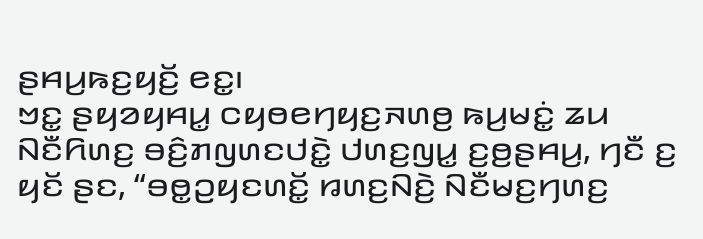ꤔꤌꤣ꤬ꤒꤢ꤬ꤟꤢꤩ꤬ ꤕꤢ꤭꤯
ꤠꤢ꤭ ꤔꤟꤤꤟꤌꤣ꤭ ꤍꤟꤥꤕꤚꤟꤢ꤬ꤏꤛꤥ꤬ ꤒꤣ꤬ꤗꤢꤦ꤭ ꤘꤣ ꤡꤢꤪꤖꤛꤢ꤬ ꤋꤢꤨ꤬ꤊꤜꤛꤢꤓꤢꤧ꤭ ꤓꤛꤢ꤬ꤜꤣ꤭ ꤢ꤬ꤥ꤬ꤔꤌꤣ꤬, ꤚꤢꤪ ꤢ꤬ ꤟꤢꤩ ꤔꤢ, “ꤋꤥ꤭ꤑꤟꤢꤛꤢꤩ꤭ ꤙꤛꤢ꤬ꤡꤢꤧ꤬ ꤡꤢꤪꤗꤢ꤬ꤚꤛꤢ꤬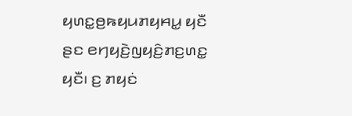ꤟꤛꤢ꤭ꤥ꤬ꤒꤟꤣꤊꤟꤌꤣ꤭ ꤟꤢꤪ ꤔꤢ ꤕꤚꤟꤢꤧ꤬ꤜꤟꤢꤨ꤬ꤊꤢ꤬ꤛꤢ꤭ ꤟꤢꤪ꤯ ꤢ꤬ ꤊꤟꤢꤦ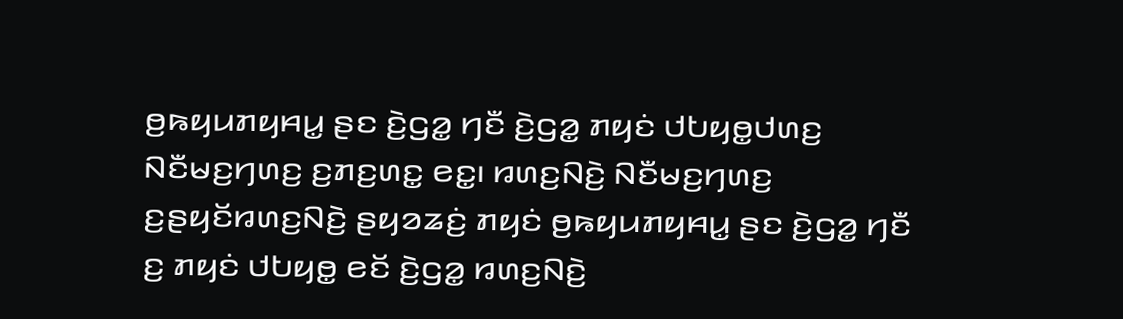ꤥ꤬ꤒꤟꤣꤊꤟꤌꤣ꤭ ꤔꤢ ꤢꤧ꤬ꤞꤤ꤭ ꤚꤢꤪ ꤢꤧ꤬ꤞꤤ꤭ ꤊꤟꤢꤦ ꤓꤝꤟꤥ꤭ꤓꤛꤢ꤬ ꤡꤢꤪꤗꤢ꤬ꤚꤛꤢ꤬ ꤢ꤬ꤊꤢ꤬ꤛꤢ꤭ ꤕꤢ꤭꤯ ꤙꤛꤢ꤬ꤡꤢꤧ꤬ ꤡꤢꤪꤗꤢ꤬ꤚꤛꤢ꤬ ꤢ꤬ꤔꤟꤢꤩꤙꤛꤢ꤬ꤡꤢꤧ꤬ ꤔꤟꤤꤘꤢꤦ꤬ ꤊꤟꤢꤦ ꤥ꤬ꤒꤟꤣꤊꤟꤌꤣ꤭ ꤔꤢ ꤢꤧ꤬ꤞꤤ꤭ ꤚꤢꤪ ꤢ꤬ ꤊꤟꤢꤦ ꤓꤝꤟꤥ꤭ ꤕꤢꤩ ꤢꤧ꤬ꤞꤤ꤭ ꤙꤛꤢ꤬ꤡꤢꤧ꤬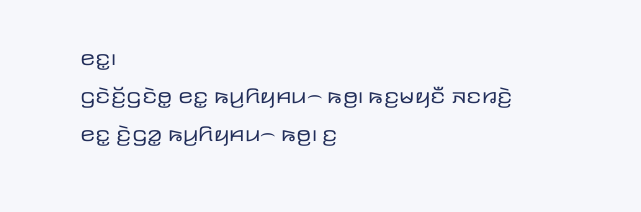ꤕꤢ꤭꤯
ꤞꤢꤧꤢꤩ꤬ꤞꤢꤧꤥ꤭ ꤕꤢ꤭ ꤒꤣ꤬ꤖꤟꤌꤣ꤮ ꤒꤥ꤬꤯ ꤒꤢ꤬ꤗꤟꤢꤪ ꤏꤢꤙꤢꤧ꤬ ꤕꤢ꤭ ꤢꤧ꤬ꤞꤤ꤭ ꤒꤣ꤬ꤖꤟꤌꤣ꤮ ꤒꤥ꤬꤯ ꤢ꤬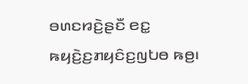ꤋꤛꤢꤙꤢꤧ꤬ꤔꤢꤪ ꤕꤢ꤭ ꤒꤟꤢꤧ꤬ꤢ꤬ꤊꤟꤢꤨꤢ꤬ꤜꤝꤥ ꤒꤥ꤬꤯